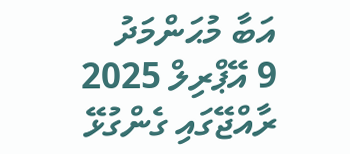އަބާ މުޙަންމަދު
9 އޭޕްރިލް 2025
ރާއްޖޭގައި ގެންގުޅޭ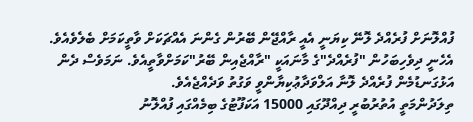ފުއްލޮނަށް ފުރެއްދެ ލޮނޭ ކިޔަނީ އެއީ ރާއްޖޭން ބޭރުން ގެންނަ އެއްޗަކަށް ވާތީކަމަށް ބެލެވެއެވެ. އެހެނީ ދިވެހިބަހުން "ފުރެއްދެ"ގެ މާނައަކީ "ރާއްޖެއިން ބޭރު"ކަމަށްވާތީއެވެ. ނަމަވެސް ދެން އަޅުގަނޑުމެން ފުރެއްދެ ލޮނާ އަލްވަދާޢުކިޔާންވީ ވަގުތު ވަދެއްޖެއެވެ.
ތިލަދުންމަތީ އުތުރުބުރީ ދިއްދޫގައި 15000 އަކަފޫޓުގެ ބިމެއްގައި ފުއްލޮނު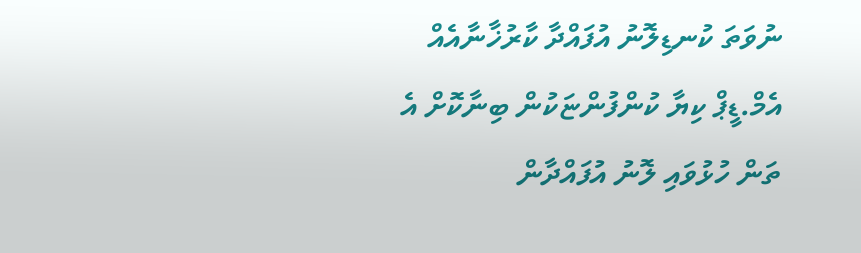ނުވަތަ ކުނޑިލޮނު އުފައްދާ ކާރުޚާނާއެއް އެމް.ޑީޕް ކިޔާ ކުންފުންޏަކުން ބިނާކޮށް އެ ތަން ހުޅުވައި ލޮނު އުފައްދާން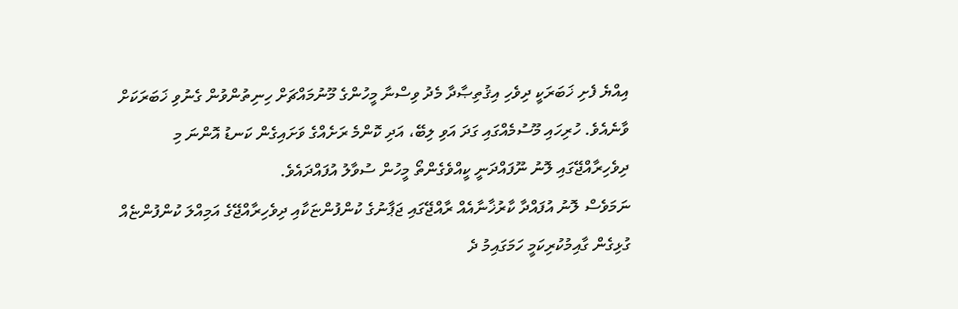އިއްޔެ ފެށި ޚަބަރަކީ ދިވެހި އިޤުތިޞާދާ މެދު ވިސްނާ މީހުންގެ މޫނުމައްޗަށް ހިނިތުންވުން ގެނުވި ޚަބަރަކަށް ވާނެއެވެ. ހުރިހައި މޫސުމެއްގައި ގަދަ އަވި ލިބޭ، އަދި ކޮންމެ ރަށެއްގެ ވަށައިގެން ކަނޑު އޮންނަ މި ދިވެހިރާއްޖޭގައި ލޮނު ނޫފައްދަނީ ކީއްވެގެންތޯ މީހުން ސުވާލު އުފައްދައެވެ.
ނަމަވެސް ލޮނު އުފައްދާ ކާރުޚާނާއެއް ރާއްޖޭގައި ޖަޕާނުގެ ކުންފުންޏަކާއި ދިވެހިރާއްޖޭގެ އަމިއްލަ ކުންފުންޏެއް ގުޅިގެން ގާއިމުކުރިކަމީ ހަމަގައިމު ދެ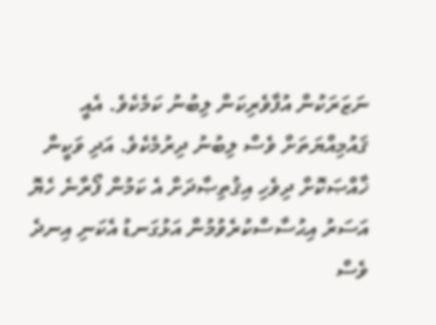ނަޒަރަކުން އުފާވެރިކަން ލިބުނު ކަމެކެވެ. އެއީ ޤައުމިއްޔަތަށް ވެސް ލިބުނު ދިރުމެކެވެ. އަދި ވަކީން ޚާއްޞަކޮށް ދިވެހި އިޤުތިޞާދަށް އެ ކަމުން ފޯރާނެ ހެޔޮ އަސަރު އިޙުސާސްކުރެވުމުން އަޅުގަނޑު އެކަނި އިނދެ ވެސް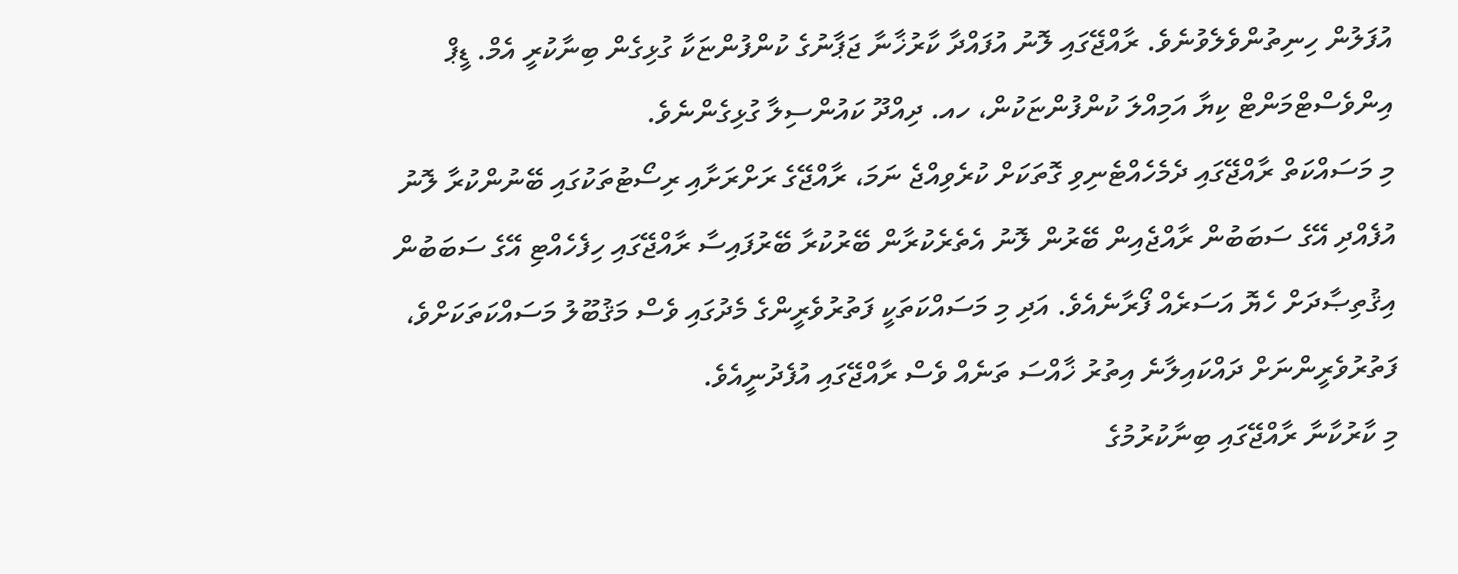އުފަލުން ހިނިތުންވެލެވުނެވެ. ރާއްޖޭގައި ލޮނު އުފައްދާ ކާރުޚާނާ ޖަޕާނުގެ ކުންފުންޏަކާ ގުޅިގެން ބިނާކުރީ އެމް. ޑީޕް އިންވެސްޓްމަންޓް ކިޔާ އަމިއްލަ ކުންފުންޏަކުން، ހއ. ދިއްދޫ ކައުންސިލާ ގުޅިގެންނެވެ.
މި މަސައްކަތް ރާއްޖޭގައި ދެމެހެއްޓެނިވި ގޮތަކަށް ކުރެވިއްޖެ ނަމަ، ރާއްޖޭގެ ރަށްރަށާއި ރިސޯޓުތަކުގައި ބޭނުންކުރާ ލޮނު އުފެއްދި އޭގެ ސަބަބުން ރާއްޖެއިން ބޭރުން ލޮނު އެތެރެކުރާން ބޭރުކުރާ ބޭރުފައިސާ ރާއްޖޭގައި ހިފެހެއްޓި އޭގެ ސަބަބުން އިޤުތިޞާދަށް ހެޔޮ އަސަރެއް ފޯރާނެއެވެ. އަދި މި މަސައްކަތަކީ ފަތުރުވެރީންގެ މެދުގައި ވެސް މަޤުބޫލު މަސައްކަތަކަށްވެ، ފަތުރުވެރީންނަށް ދައްކައިލާނެ އިތުރު ޚާއްސަ ތަނެއް ވެސް ރާއްޖޭގައި އުފެދުނީއެވެ.
މި ކާރުކާނާ ރާއްޖޭގައި ބިނާކުރުމުގެ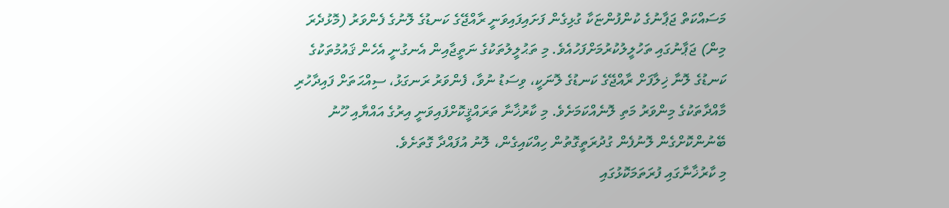މަސައްކަތް ޖަޕާނުގެ ކުންފުންޏަކާ ގުޅިގެން ފަށައިފައިވަނީ ރާއްޖޭގެ ކަނޑުގެ ލޮނުގެ ފެންވަރު (މޮޅުދެރަ މިން) ޖަޕާނުގައި ތަހުލީލުކުރުމަށްފަހުއެވެ. މި ތަޙުލީލުތަކުގެ ނަތީޖާއިން އެނގުނީ އެހެން ޤައުމުތަކުގެ ކަނޑުގެ ލޮނާ ޚިލާފަށް ރާއްޖޭގެ ކަނޑުގެ ލޮނަކީ، ވިސަޑު ނުވާ، ފެންވަރު ރަނގަޅު، ސިއްޙަތަށް ފައިދާހުރި މާއްދާތަކުގެ މިންވަރު މަތި ލޮނެއްކަމަށެވެ. މި ކާރުޚާނާ ތަރައްޤީކޮށްފައިވަނީ އިރުގެ އައްޔާއި ހޫނު ބޭނުންކޮށްގެން ލޮނުފެން ގުދުރަތީގޮތުން ހިއްކައިގެން، ލޮނު އުފައްދާ ގޮތަށެވެ.
މި ކާރުޚާނާގައި ފުރަތަމަކޮޅުގައި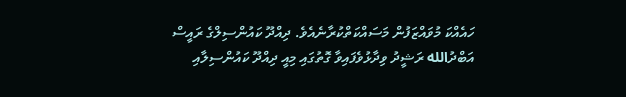ހައެއްކަ މުވައްޒަފުން މަސައްކަތްކުރާނެއެވެ. ދިއްދޫ ކައުންސިލްގެ ރައީސް އަބްދުالله ރަޝީދު ވިދާޅުވެފައިވާ ގޮތުގައި މިއީ ދިއްދޫ ކައުންސިލާއި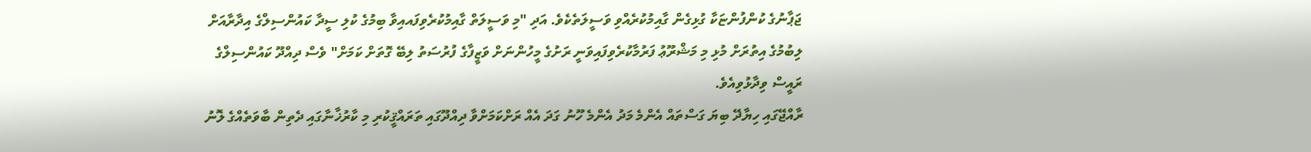ޖަޕާނުގެ ކުންފުންޏަކާ ގުޅިގެން ގާއިމުކުރެއްވި ވަސީލަތެކެވެ. އަދި "މި ވަސީލަތް ގާއިމުކުރެވިފައއިވާ ބިމުގެ ކުލި ސީދާ ކައުންސިލްގެ އިދާރާއަށް ލިބުމުގެ އިތުރަށް މުޅި މި މަޝްރޫޢު ފަރުމާކުރެވިފައިވަނީ ރަށުގެ މީހުންނަށް ވަޒީފާގެ ފުރުސަތު ލިބޭ ގޮތަށް ކަމަށް" ވެސް ދިއްދޫ ކައުންސިލްގެ ރައީސް ވިދާޅުވިއެވެ.
ރާއްޖޭގައި ހިޔާދޭ ބިޔަ ގަސްތައް އެންމެ މަދު އެންމެ ހޫނު ގަދަ އެއް ރަށްކަމަށްވާ ދިއްދޫގައި ތަރައްޤީކުރި މި ކާރުޚާނާގައި ދެތިން ބާވަތެއްގެ ލޮނު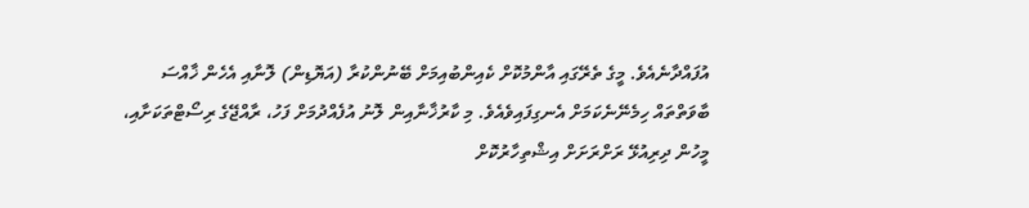އުފައްދާނެއެވެ. މީގެ ތެރޭގައި އާންމުކޮށް ކެއިންބުއިމަށް ބޭނުންކުރާ (އަޔޮޑިން) ލޮނާއި އެހެން ޚާއްސަ ބާވަތްތައް ހިމެނޭނެކަމަށް އެނގިފައިވެއެވެ. މި ކާރުޚާނާއިން ލޮނު އުފެއްދުމަށް ފަހު، ރާއްޖޭގެ ރިސޯޓްތަކަށާއި، މީހުން ދިރިއުޅޭ ރަށްރަށަށް އިޝްތިހާރުކޮށް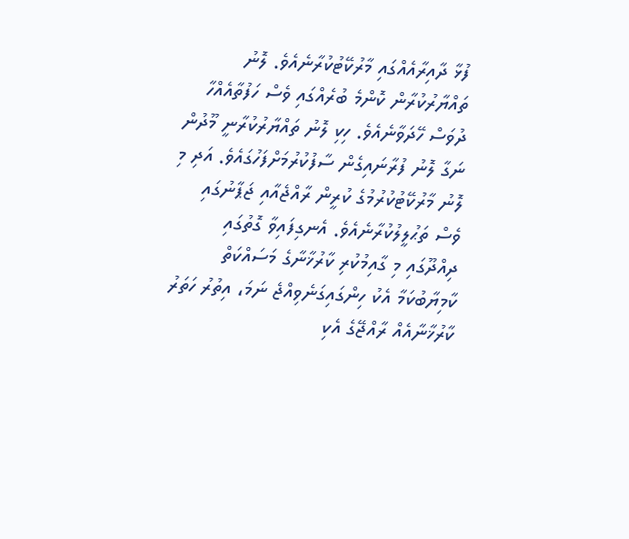ފުޅާ ދާއިރާއެއްގައި މާރުކޭޓުކުރާނެއެވެ. ލޮނު ތައްޔާރުކުރާން ކޮންމެ ބުރެއްގައި ވެސް ހަފުތާއެއްހާ ދުވަސް ހޭދަވާނެއެވެ. ހިކި ލޮނު ތައްޔާރުކުރާނީ މޫދުން ނަގާ ލޮނު ފުރާނައިގެން ސާފުކުރުމަށްފަހުގައެވެ. އަދި މި ލޮނު މާރުކޭޓުކުރުމުގެ ކުރީން ރާއްޖެއާއި ޖަޕާނުގައި ވެސް ތަޙުލީލުކުރާނެއެވެ. އެނގިފައިވާ ގޮތުގައި ދިއްދޫގައި މި ގާއިމުކުރި ކާރުޚާނާގެ މަސައްކަތް ކާމިޔާބުކަމާ އެކު ހިންގައިގަނެވިއްޖެ ނަމަ، އިތުރު ހަތަރު ކާރުޚާނާއެއް ރާއްޖޭގެ އެކި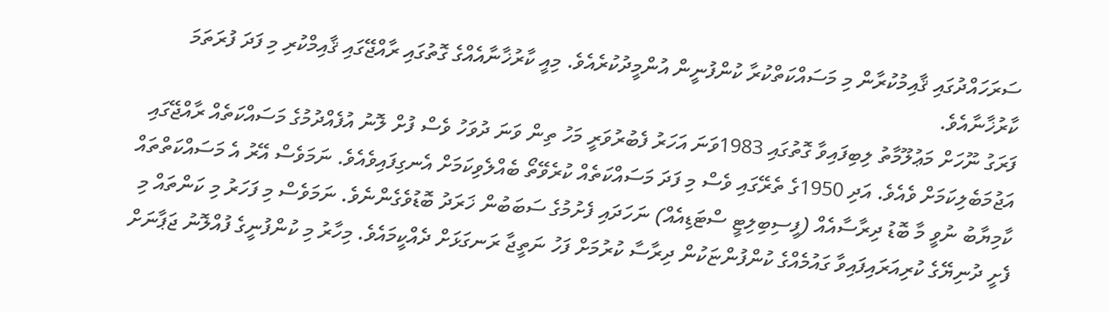ސަރަހައްދުގައި ޤާއިމުކުރާން މި މަސައްކަތްކުރާ ކުންފުނީން އުންމީދުކުރެއެވެ. މިއީ ކާރުޚާނާއެއްގެ ގޮތުގައި ރާއްޖޭގައި ޤާއިމްކުރި މި ފަދަ ފުރަތަމަ ކާރުޚާނާއެވެ.
ފަރަގު ނޫހަށް މަޢުލޫމާތު ލިބިފައިވާ ގޮތުގައި 1983ވަނަ އަހަރު ފެބުރުވަރީ މަހު ތިން ވަނަ ދުވަހު ވެސް ފުށް ލޮނު އުފެއްދުމުގެ މަސައްކަތެއް ރާއްޖޭގައި އަޖުމަބެލިކަމަށް ވެއެވެ. އަދި 1950ގެ ތެރޭގައި ވެސް މި ފަދަ މަސައްކަތެއް ކުރެވޭތޯ ބެއްލެވިކަމަށް އެނގިފައިވެއެވެ. ނަމަވެސް އޭރު އެ މަސައްކަތްތައް ކާމިޔާބު ނުވީ މާ ބޮޑު ދިރާސާއެއް (ފީސިބިލިޓީ ސްޓަޑިއެއް) ނަހަދައި ފެށުމުގެ ސަބަބުން ޚަރަދު ބޮޑުވެގެންނެވެ. ނަމަވެސް މި ފަހަރު މި ކަންތައް މި ފެށީ ދުނިޔޭގެ ކުރިއަރައިފައިވާ ގައުމެއްގެ ކުންފުންޏަކުން ދިރާސާ ކުރުމަށް ފަހު ނަތީޖާ ރަނގަޅަށް ދެއްކީމައެވެ. މިހާރު މި ކުންފުނީގެ ފުއްލޮނު ޖަޕާނަށް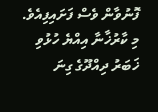ފޮނުވާން ވެސް ފަށައިފިއެވެ.
މި ކާރުޚާނާ އިއްޔެ ހުޅުވި ޚަބަރު ދިއްދޫގެ ގިނަ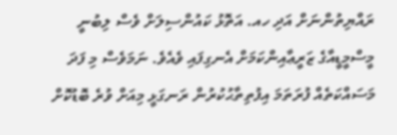ރައްޔިތުންނަށް އަދި ހއ. އަތޮޅު ކައުންސިލަށް ވެސް ލިބުނީ މީސްމީޑީއާގެ ޒަރީޢާއިންކަމަށް އެނގިފައި ވެއެވެ. ނަމަވެސް މި ފަދަ މަސައްކަތެއް ފުރަތަމަ އިފުތިތާޙުކުރުން ރަނގަޅީ މިއަށް ވުރެ ބޮޑުކޮށް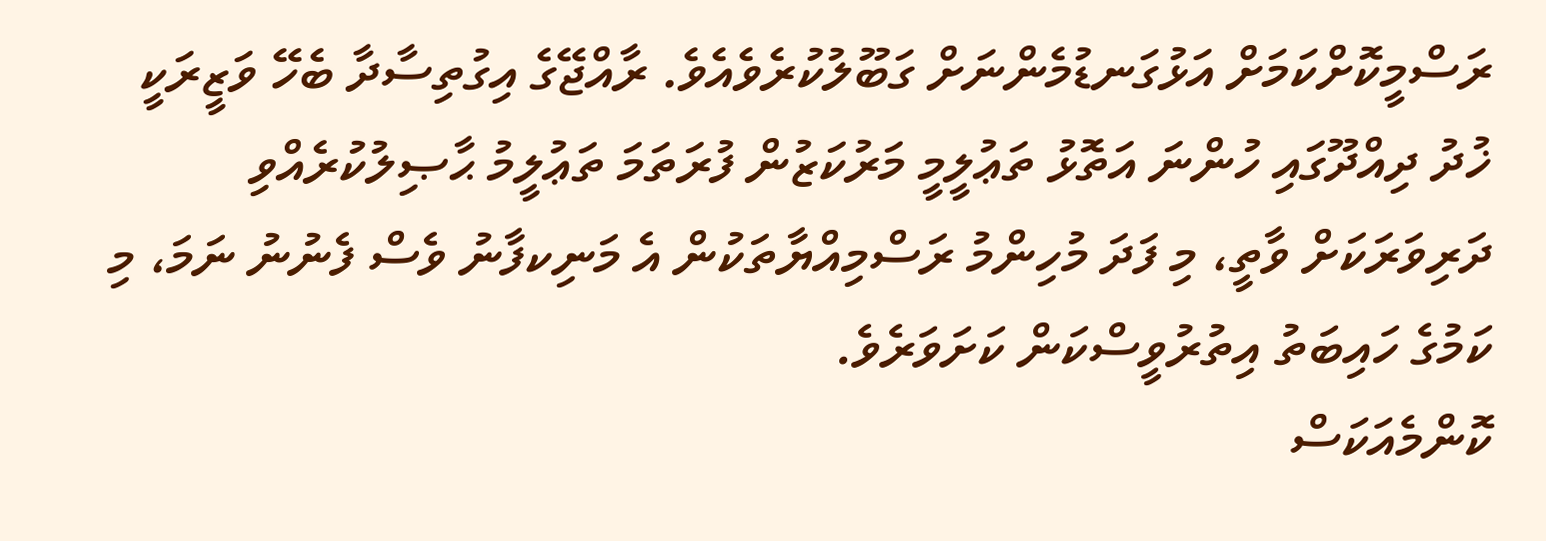ރަސްމީކޮށްކަމަށް އަޅުގަނޑުމެންނަށް ގަބޫލުކުރެވެއެވެ. ރާއްޖޭގެ އިގުތިސާދާ ބެހޭ ވަޒީރަކީ ޚުދު ދިއްދޫގައި ހުންނަ އަތޮޅު ތަޢުލީމީ މަރުކަޒުން ފުރަތަމަ ތަޢުލީމު ޙާޞިލުކުރެއްވި ދަރިވަރަކަށް ވާތީ، މި ފަދަ މުހިންމު ރަސްމިއްޔާތަކުން އެ މަނިކފާނު ވެސް ފެނުނު ނަމަ، މި ކަމުގެ ހައިބަތު އިތުރުވީސްކަން ކަށަވަރެވެ.
ކޮންމެއަކަސް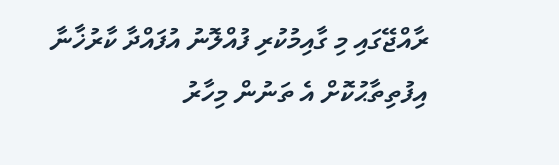ރާއްޖޭގައި މި ގާއިމުކުރި ފުއްލޮނު އުފައްދާ ކާރުޚާނާ އިފުތިތާޙުކޮށް އެ ތަނުން މިހާރު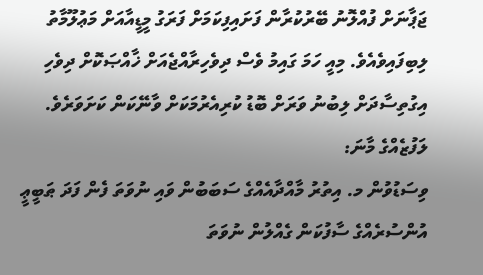ޖަޕާނަށް ފުއްލޮނު ބޭރުކުރާން ފަށައިފިކަމަށް ފަރަގު މީޑީއާއަށް މަޢުލޫމާތު ލިބިފައިވެއެވެ. މިއީ ހަމަ ގައިމު ވެސް ދިވެހިރާއްޖެއަށް ޚާއްޞަކޮށް ދިވެހި އިގުތިސާދަށް ލިބުނު ވަރަށް ބޮޑު ކުރިއެރުމަކަށް ވާނޭކަން ކަށަވަރެވެ.
ލަފުޒެއްގެ މާނަ:
ވިސަޑުވުން މ. އިތުރު މާއްދާއެއްގެ ސަބަބުން ވައި ނުވަތަ ފެން ފަދަ ޠަބީޢީ އުންސުރެއްގެ ސާފުކަން ގެއްލުން ނުވަތަ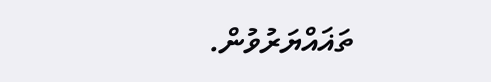ތަޣައްޔަރުވުން.